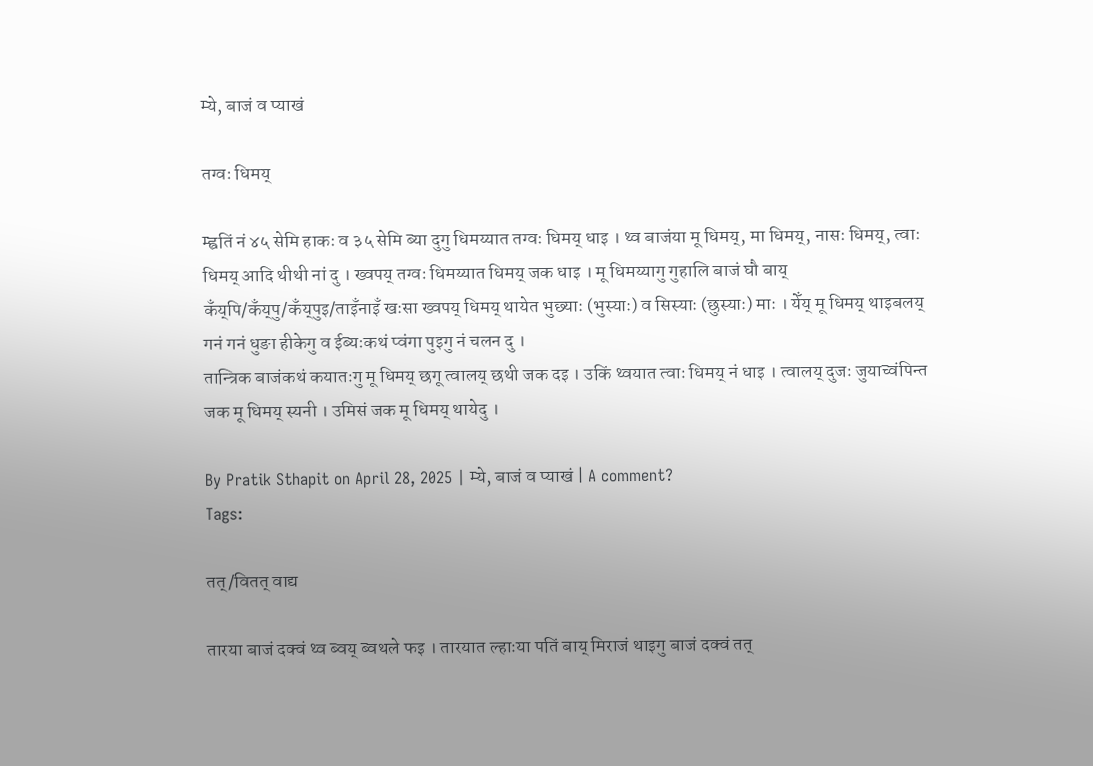म्ये, बाजं व प्याखं

तग्वः धिमय्‌

म्ह्वतिं नं ४५ सेमि हाकः व ३५ सेमि ब्या दुगु धिमय्यात तग्वः धिमय् धाइ । थ्व बाजंया मू धिमय्, मा धिमय्, नासः धिमय्, त्वाः धिमय् आदि थीथी नां दु । ख्वपय् तग्वः धिमय्यात धिमय् जक धाइ । मू धिमय्यागु गुहालि बाजं घौ बाय् कँय्‌पि/कँय्‌पु/कँय्‌पुइ/ताइँनाइँ खःसा ख्वपय् धिमय् थायेत भुछ्याः (भुस्याः) व सिस्याः (छुस्याः) माः । येँय् मू धिमय् थाइबलय् गनं गनं धुङा हीकेगु व ईब्यःकथं प्वंगा पुइगु नं चलन दु ।
तान्त्रिक बाजंकथं कयातःगु मू धिमय् छगू त्वालय् छथी जक दइ । उकिं थ्वयात त्वाः धिमय् नं धाइ । त्वालय् दुजः जुयाच्वंपिन्त जक मू धिमय् स्यनी । उमिसं जक मू धिमय् थायेदु ।

By Pratik Sthapit on April 28, 2025 | म्ये, बाजं व प्याखं | A comment?
Tags:

तत्‌/वितत् वाद्य

तारया बाजं दक्वं थ्व ब्वय् ब्वथले फइ । तारयात ल्हाःया पतिं बाय् मिराजं थाइगु बाजं दक्वं तत्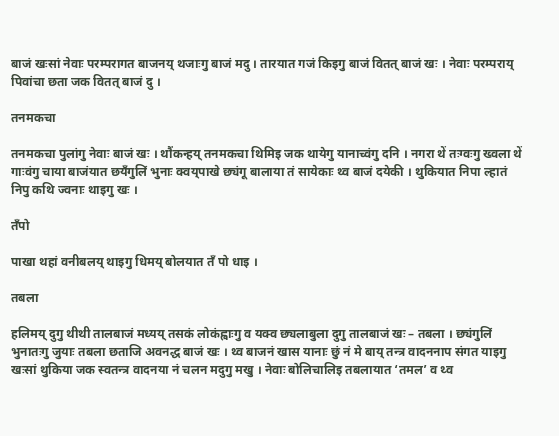बाजं खःसां नेवाः परम्परागत बाजनय् थजाःगु बाजं मदु । तारयात गजं किइगु बाजं वितत् बाजं खः । नेवाः परम्पराय् पिवांचा छता जक वितत् बाजं दु ।

तनमकचा

तनमकचा पुलांगु नेवाः बाजं खः । थौंकन्हय् तनमकचा थिमिइ जक थायेगु यानाच्वंगु दनि । नगरा थें तःग्वःगु ख्वला थें गाःवंगु चाया बाजंयात छयँगुलिं भुनाः क्वय्‌पाखे छ्यंगू बालाया तं सायेकाः थ्व बाजं दयेकी । थुकियात निपा ल्हातं निपु कथि ज्वनाः थाइगु खः ।

तँपो

पाखा थहां वनीबलय् थाइगु धिमय् बोलयात तँ पो धाइ ।

तबला

हलिमय् दुगु थीथी तालबाजं मध्यय् तसकं लोकंह्वाःगु व यक्व छ्यलाबुला दुगु तालबाजं खः – तबला । छ्यंगुलिं भुनातःगु जुयाः तबला छताजि अवनद्ध बाजं खः । थ्व बाजनं खास यानाः छुं नं मे बाय् तन्त्र वादननाप संगत याइगु खःसां थुकिया जक स्वतन्त्र वादनया नं चलन मदुगु मखु । नेवाः बोलिचालिइ तबलायात ‘तमल’ व थ्व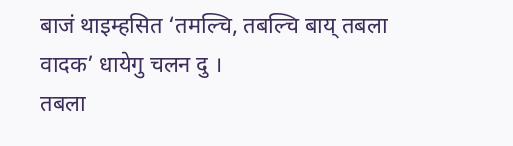बाजं थाइम्हसित ‘तमल्चि, तबल्चि बाय् तबला वादक’ धायेगु चलन दु ।
तबला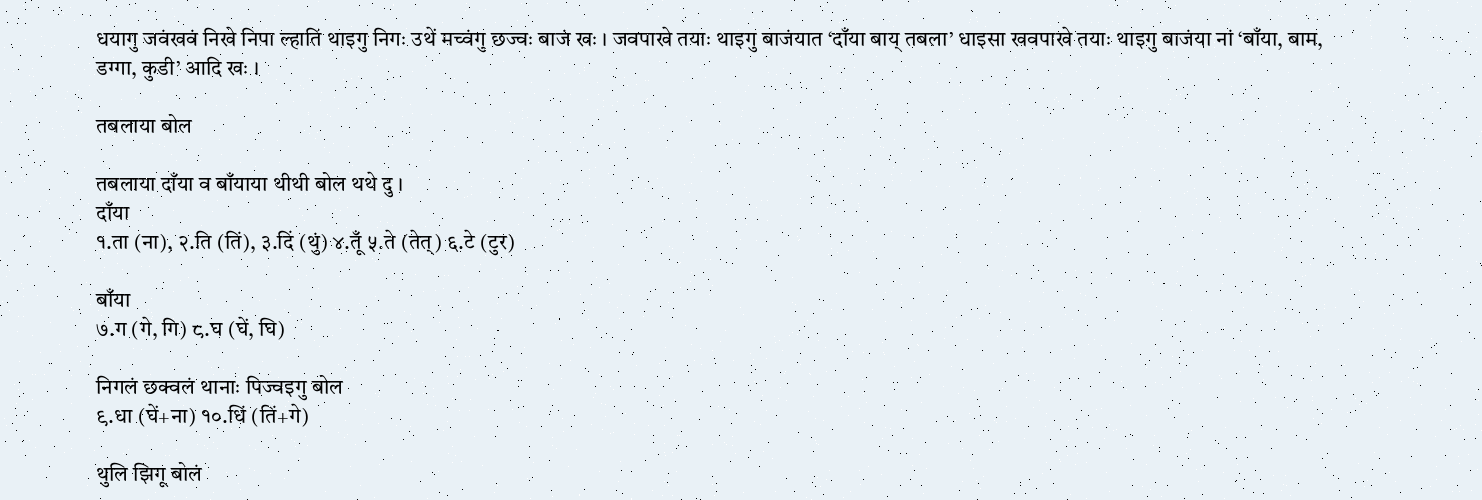धयागु जवंखवं निखे निपा ल्हातिं थाइगु निगः उथें मच्वंगु छज्वः बाजं खः । जवपाखे तयाः थाइगु बाजंयात ‘दाँया बाय् तबला’ धाइसा खवपाखे तयाः थाइगु बाजंया नां ‘बाँया, बाम, डग्गा, कुडी’ आदि खः ।

तबलाया बोल

तबलाया दाँया व बाँयाया थीथी बोल थथे दु ।
दाँया
१.ता (ना), २.ति (तिं), ३.दिं (थुं) ४.तूँ ५.ते (तेत्‌) ६.टे (टुर)

बाँया
७.ग (गे, गि) ८.घ (घें, घि)

निगलं छक्वलं थानाः पिज्वइगु बोल
९.धा (घें+ना) १०.धिं (तिं+गे)

थुलि झिगू बोलं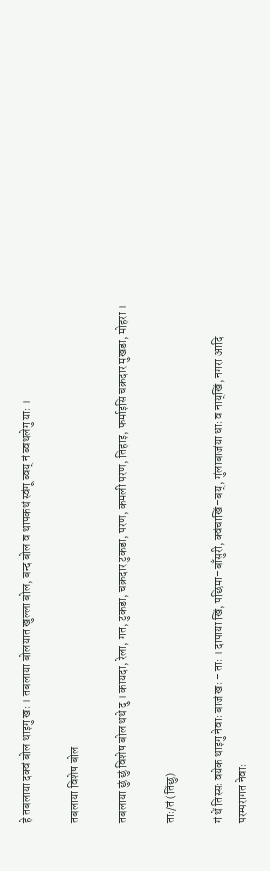हे तबलाया दक्वं बोल थाइगु खः । तबलाया बोलयात खुल्ला बोल, बन्द बोल व थापकथं स्वंगू ब्वय् नं ब्वथलेगु याः ।

तबलाया विशेष बोल

तबलाया छुं छुं विशेष बोल थथे दु । कायदा, रेला, गत, टुकडा, चक्रदार टुकडा, परण, कमली परण, तिहाइ, फर्माइसि चक्रदार मुखडा, मोहरा ।

ताः/तं (तिंछु)

गं थें तिस्सः वयेक थाइगु नेवाः बाजं खः – ताः । दापाया खिं, पछिमा–बाँसुरी, क्वंचाखिं–बय्, गुंलाबाजंया धाः व नाय्‌खिं, नगरा आदि परम्परागत नेवाः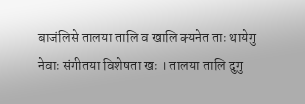बाजंलिसे तालया तालि व खालि क्यनेत ताः थायेगु नेवाः संगीतया विशेषता खः । तालया तालि दुगु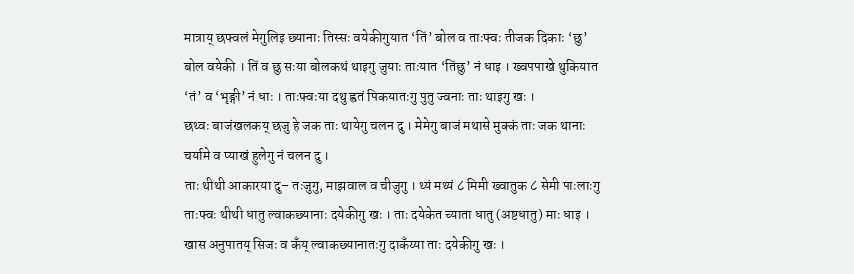मात्राय् छफ्वलं मेगुलिइ छ्यानाः तिस्सः वयेकीगुयात ‘तिं’ बोल व ताःफ्वः तीजक दिकाः ‘छु’ बोल वयेकी । तिं व छु सःया बोलकथं थाइगु जुयाः ताःयात ‘तिंछु’ नं धाइ । ख्वपपाखे थुकियात ‘तं’ व ‘भृङ्गी’ नं धाः । ताःफ्वःया दथु ह्वतं पिकयातःगु पुतु ज्वनाः ताः थाइगु खः ।
छथ्वः बाजंखलकय् छजु हे जक ताः थायेगु चलन दु । मेमेगु बाजं मथासे मुक्कं ताः जक थानाः चर्यामे व प्याखं हुलेगु नं चलन दु ।
ताः थीथी आकारया दु– तःजुगु, माझवाल व चीजुगु । थ्यं मथ्यं ८ मिमी ख्वातुक ८ सेमी पाःलाःगु ताःफ्वः थीथी धातु ल्वाकछ्यानाः दयेकीगु खः । ताः दयेकेत च्याता धातु (अष्टधातु) माः धाइ । खास अनुपातय् सिजः व कँय् ल्वाकछ्यानातःगु दाकँय्या ताः दयेकीगु खः ।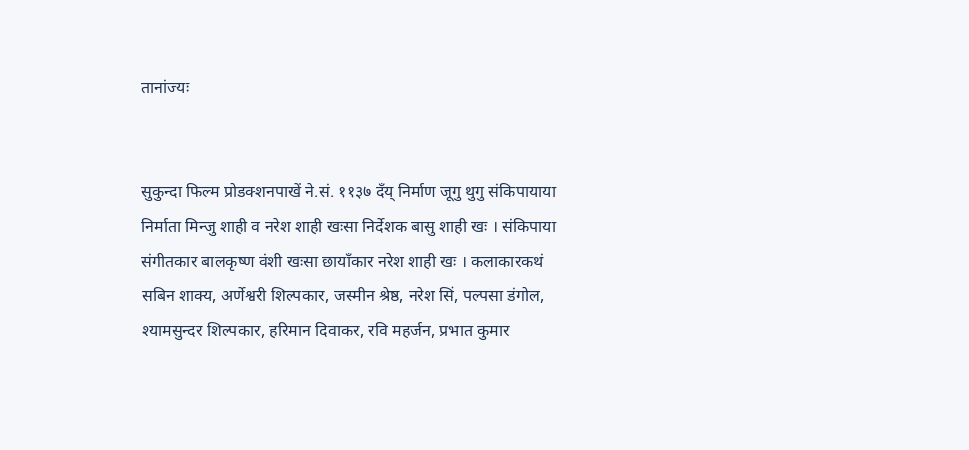तानांज्यः


सुकुन्दा फिल्म प्रोडक्शनपाखें ने.सं. ११३७ दँय्‌ निर्माण जूगु थुगु संकिपायाया निर्माता मिन्जु शाही व नरेश शाही खःसा निर्देशक बासु शाही खः । संकिपाया संगीतकार बालकृष्ण वंशी खःसा छायाँकार नरेश शाही खः । कलाकारकथं सबिन शाक्य, अर्णेश्वरी शिल्पकार, जस्मीन श्रेष्ठ, नरेश सिं, पल्पसा डंगोल, श्यामसुन्दर शिल्पकार, हरिमान दिवाकर, रवि महर्जन, प्रभात कुमार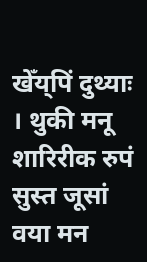खेँय्‌पिं दुथ्याः । थुकी मनू शारिरीक रुपं सुस्त जूसां वया मन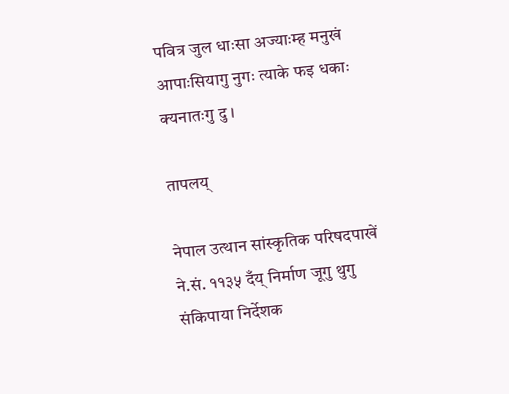पवित्र जुल धाःसा अज्याःम्ह मनुखं आपाःसियागु नुगः त्याके फइ धकाः क्यनातःगु दु ।

तापलय्‌

नेपाल उत्थान सांस्कृतिक परिषदपाखें ने.सं. ११३५ दँय्‌ निर्माण जूगु थुगु संकिपाया निर्देशक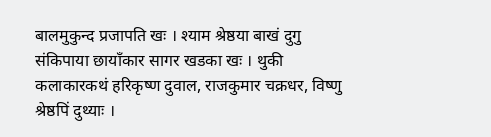बालमुकुन्द प्रजापति खः । श्याम श्रेष्ठया बाखं दुगु संकिपाया छायाँकार सागर खडका खः । थुकी कलाकारकथं हरिकृष्ण दुवाल, राजकुमार चक्रधर, विष्णु श्रेष्ठपिं दुथ्याः ।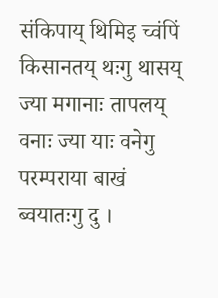संकिपाय्‌ थिमिइ च्वंपिं किसानतय्‌ थःगु थासय्‌ ज्या मगानाः तापलय्‌ वनाः ज्या याः वनेगु परम्पराया बाखं ब्वयातःगु दु ।